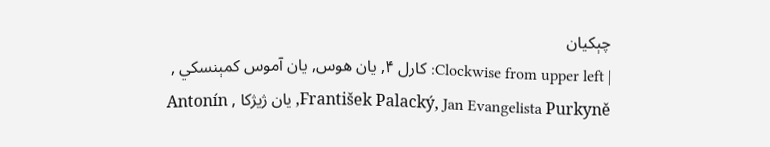چېکيان
| Clockwise from upper left: کارل ۴, یان هوس, یان آموس کمېنسکي , František Palacký, Jan Evangelista Purkyně, يان ژيژکا , Antonín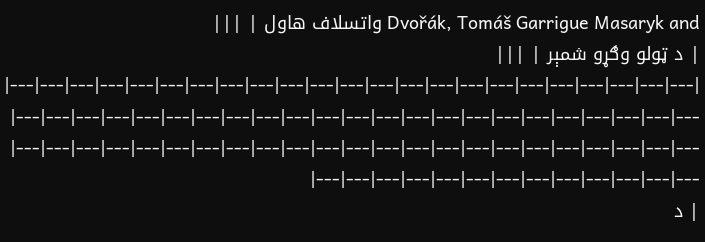Dvořák, Tomáš Garrigue Masaryk and واتسلاف هاول | |||
| د ټولو وګړو شمېر | |||
|---|---|---|---|---|---|---|---|---|---|---|---|---|---|---|---|---|---|---|---|---|---|---|---|---|---|---|---|---|---|---|---|---|---|---|---|---|---|---|---|---|---|---|---|---|---|---|---|---|---|---|---|---|---|---|---|---|---|---|---|---|---|---|---|---|---|---|---|---|---|---|---|---|---|---|---|---|---|---|---|---|---|
| د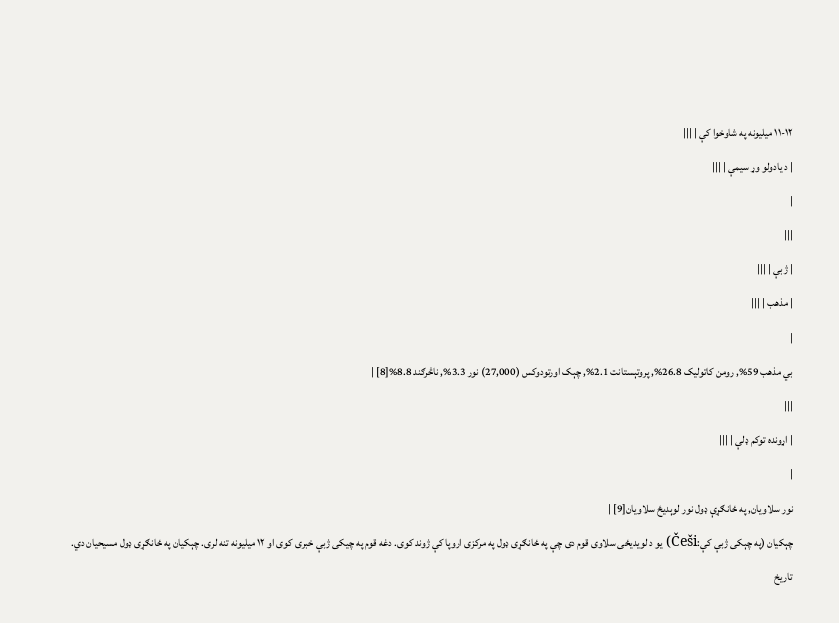۱۱-۱۲ ميليونه په شاوخوا کې | |||
| د يادولو وړ سيمې | |||
|
|||
| ژبې | |||
| مذهب | |||
|
بي مذهب 59%, رومن کاتوليک 26.8%, پروتېستانت 2.1%, چېک اورتودوکس (27,000) نور 3.3%, ناڅرګند 8.8%[8] |
|||
| اړونده توکم ډلې | |||
|
نور سلاويان, په ځانګړې ډول نور لوېديځ سلاويان[9] |
چېکيان (په چېکی ژبې کې:Češi) یو د لویدیځی سلاوی قوم دی چې په ځانګړی ډول په مرکزی اروپا کې ژوند کوی. دغه قوم په چیکی ژبې خبری کوی او ۱۲ میلیونه تنه لری. چېکیان په ځانګړی ډول مسیحیان دي.
تاریخ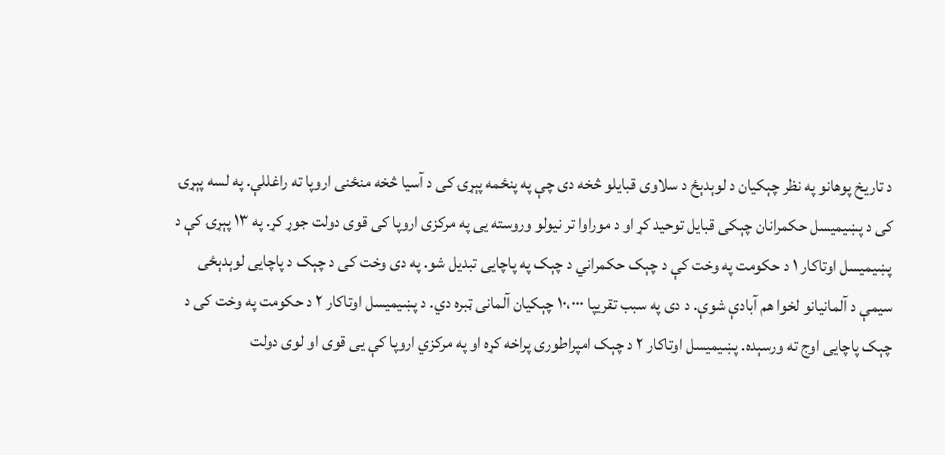د تاریخ پوهانو په نظر چېکیان د لوېدېځ د سلاوی قبایلو څخه دی چې په پنځمه پېړۍ کی د آسیا څخه منځنی اروپا ته راغللې. په لسه پېړۍ کی د پښيميسل حکمرانان چېکی قبایل توحید کړ او د موراوا تر نیولو وروسته یی په مرکزی اروپا کی قوی دولت جوړ کړ. په ۱۳ پېړۍ کې د پښيميسل اوتاکار ۱ د حکومت په وخت کې د چېک حکمراني د چېک په پاچایی تبدیل شو. په دی وخت کی د چېک د پاچایی لوېدېځی سیمې د آلمانیانو لخوا هم آبادې شوې. د دی په سبب تقریپا ۱۰،۰۰۰ چېکیان آلمانی ټبره دي. د پښيميسل اوتاکار ۲ د حکومت په وخت کی د چېک پاچایی اوج ته ورسېده. پښيميسل اوتاکار ۲ د چېک امپراطوری پراخه کړه او په مرکزي اروپا کې یی قوی او لوی دولت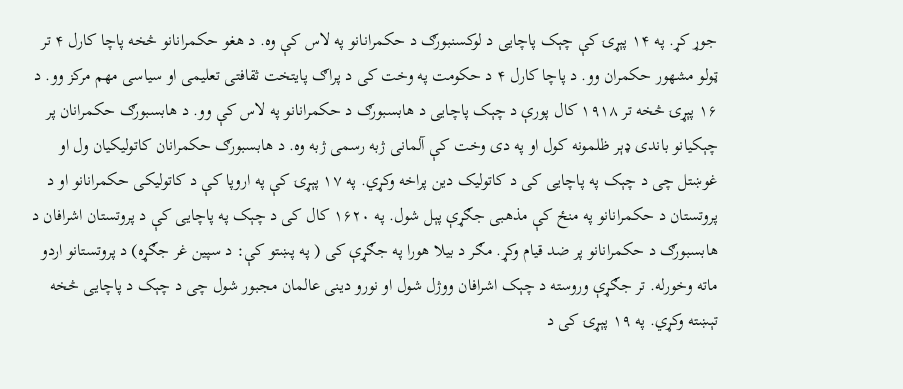جوړ کړ. په ۱۴ پېړۍ کې چېک پاچایی د لوکسنبورګ د حکمرانانو په لاس کې وه. د هغو حکمرانانو څخه پاچا کارل ۴ تر ټولو مشهور حکمران وو. د پاچا کارل ۴ د حکومت په وخت کی د پراګ پایتخت ثقافتی تعلیمی او سیاسی مهم مرکز وو. د ۱۶ پېړۍ څخه تر ۱۹۱۸ کال پورې د چېک پاچایی د هابسبورګ د حکمرانانو په لاس کې وو. د هابسبورګ حکمرانان پر چېکیانو باندی ډېر ظلمونه کول او په دی وخت کې آلمانی ژبه رسمی ژبه وه. د هابسبورګ حکمرانان کاتولیکیان ول او غوښتل چی د چېک په پاچایی کی د کاتولیک دین پراخه وکړي. په ۱۷ پېړۍ کې په اروپا کې د کاتولیکی حکمرانانو او د پروتستان د حکمرانانو په منځ کې مذهبی جګړې پېل شول. په ۱۶۲۰ کال کی د چېک په پاچایی کې د پروتستان اشرافان د هابسبورګ د حکمرانانو پر ضد قیام وکړ. مګر د بیلا هورا په جګړې کی ( په پښتو کې: د سپین غر جګړه) د پروتستانو اردو ماته وخورله. تر جګړې وروسته د چېک اشرافان ووژل شول او نورو دینی عالمان مجبور شول چی د چېک د پاچایی څخه تېښته وکړي. په ۱۹ پېړۍ کی د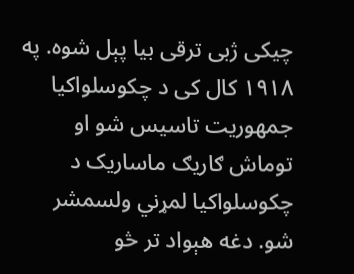چیکی ژبی ترقی بیا پېل شوه. په ۱۹۱۸ کال کی د چکوسلواکیا جمهوریت تاسیس شو او توماش ګاریګ ماساریک د چکوسلواکیا لمړني ولسمشر شو. دغه هېواد تر څو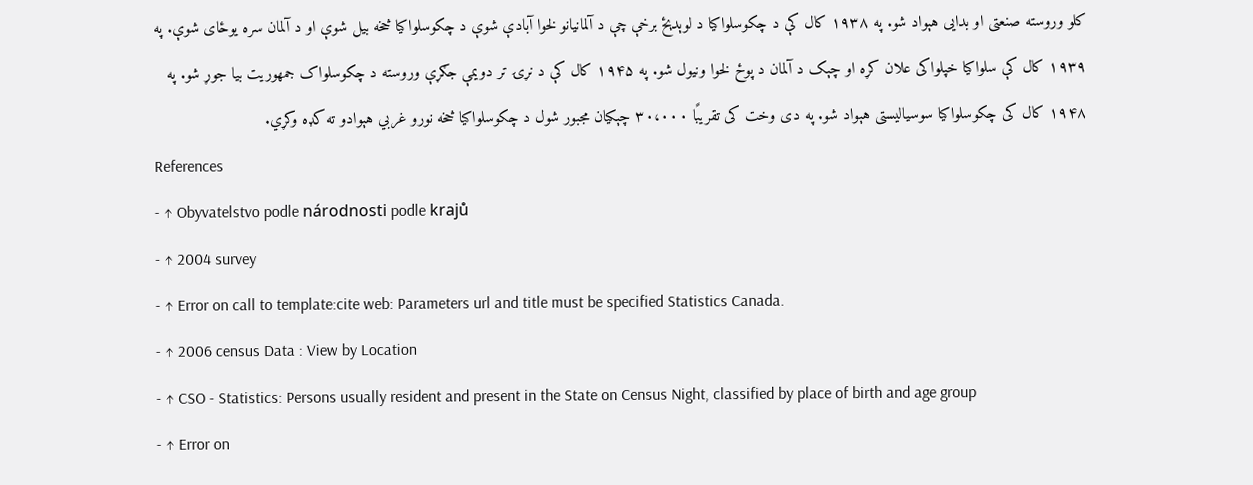کلو وروسته صنعتی او بدایی هېواد شو. په ۱۹۳۸ کال کې د چکوسلواکیا د لوېدېځ برخې چې د آلمانیانو لخوا آبادې شوې د چکوسلواکیا څخه بیل شوې او د آلمان سره یوځای شوې. په ۱۹۳۹ کال کې سلواکیا خپلواکی علان کړه او چېک د آلمان د پوځ لخوا ونیول شو. په ۱۹۴۵ کال کې د نړۍ تر دویمې جګړې وروسته د چکوسلواک جمهوریت بیا جوړ شو. په ۱۹۴۸ کال کی چکوسلواکیا سوسیالیستی هېواد شو. په دی وخت کی تقریبًا ۳۰،۰۰۰ چېکیان مجبور شول د چکوسلواکیا څخه نورو غربي هېوادو ته کډه وکړي.
References
- ↑ Obyvatelstvo podle národnosti podle krajů
- ↑ 2004 survey
- ↑ Error on call to template:cite web: Parameters url and title must be specified Statistics Canada.
- ↑ 2006 census Data : View by Location
- ↑ CSO - Statistics: Persons usually resident and present in the State on Census Night, classified by place of birth and age group
- ↑ Error on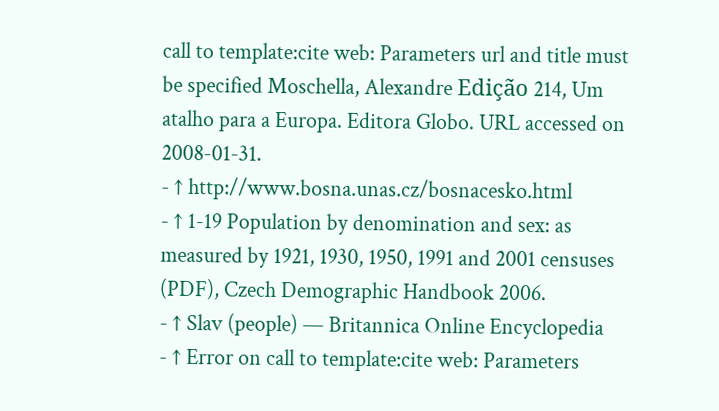call to template:cite web: Parameters url and title must be specified Moschella, Alexandre Edição 214, Um atalho para a Europa. Editora Globo. URL accessed on 2008-01-31.
- ↑ http://www.bosna.unas.cz/bosnacesko.html
- ↑ 1-19 Population by denomination and sex: as measured by 1921, 1930, 1950, 1991 and 2001 censuses (PDF), Czech Demographic Handbook 2006.
- ↑ Slav (people) — Britannica Online Encyclopedia
- ↑ Error on call to template:cite web: Parameters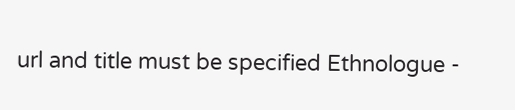url and title must be specified Ethnologue -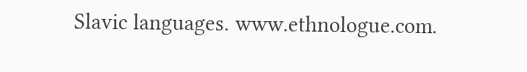Slavic languages. www.ethnologue.com.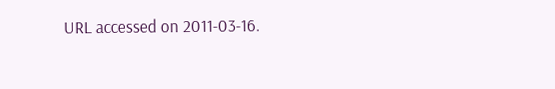URL accessed on 2011-03-16.